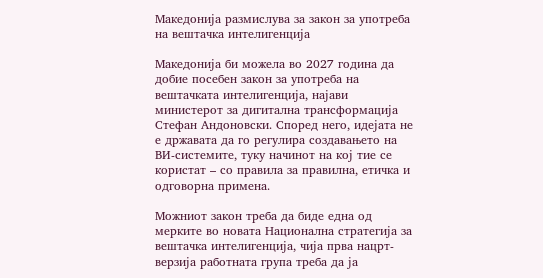Македонија размислува за закон за употреба на вештачка интелигенција

Македонија би можела во 2027 година да добие посебен закон за употреба на вештачката интелигенција, најави министерот за дигитална трансформација Стефан Андоновски. Според него, идејата не е државата да го регулира создавањето на ВИ-системите, туку начинот на кој тие се користат – со правила за правилна, етичка и одговорна примена.

Можниот закон треба да биде една од мерките во новата Национална стратегија за вештачка интелигенција, чија прва нацрт-верзија работната група треба да ја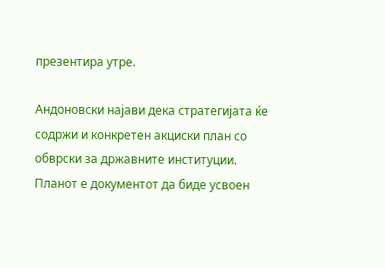презентира утре.

Андоновски најави дека стратегијата ќе содржи и конкретен акциски план со обврски за државните институции. Планот е документот да биде усвоен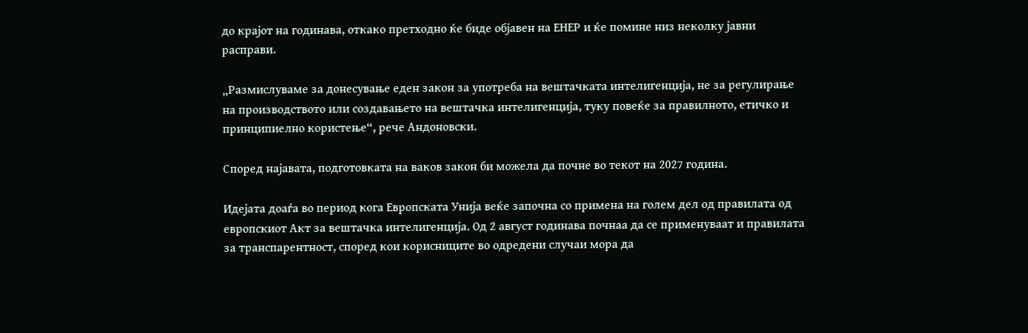до крајот на годинава, откако претходно ќе биде објавен на ЕНЕР и ќе помине низ неколку јавни расправи.

„Размислуваме за донесување еден закон за употреба на вештачката интелигенција, не за регулирање на производството или создавањето на вештачка интелигенција, туку повеќе за правилното, етичко и принципиелно користење“, рече Андоновски.

Според најавата, подготовката на ваков закон би можела да почне во текот на 2027 година.

Идејата доаѓа во период кога Европската Унија веќе започна со примена на голем дел од правилата од европскиот Акт за вештачка интелигенција. Од 2 август годинава почнаа да се применуваат и правилата за транспарентност, според кои корисниците во одредени случаи мора да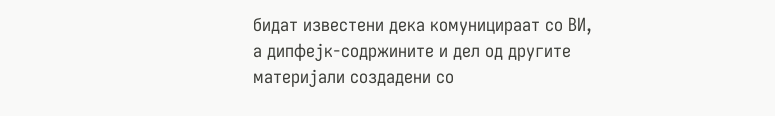бидат известени дека комуницираат со ВИ, а дипфејк-содржините и дел од другите материјали создадени со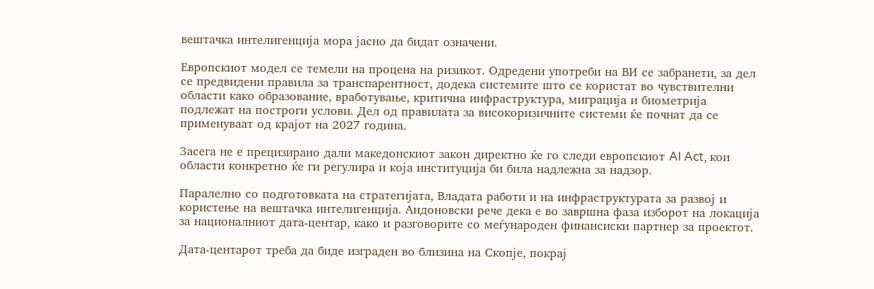вештачка интелигенција мора јасно да бидат означени.

Европскиот модел се темели на процена на ризикот. Одредени употреби на ВИ се забранети, за дел се предвидени правила за транспарентност, додека системите што се користат во чувствителни области како образование, вработување, критична инфраструктура, миграција и биометрија подлежат на построги услови. Дел од правилата за високоризичните системи ќе почнат да се применуваат од крајот на 2027 година.

Засега не е прецизирано дали македонскиот закон директно ќе го следи европскиот AI Act, кои области конкретно ќе ги регулира и која институција би била надлежна за надзор.

Паралелно со подготовката на стратегијата, Владата работи и на инфраструктурата за развој и користење на вештачка интелигенција. Андоновски рече дека е во завршна фаза изборот на локација за националниот дата-центар, како и разговорите со меѓународен финансиски партнер за проектот.

Дата-центарот треба да биде изграден во близина на Скопје, покрај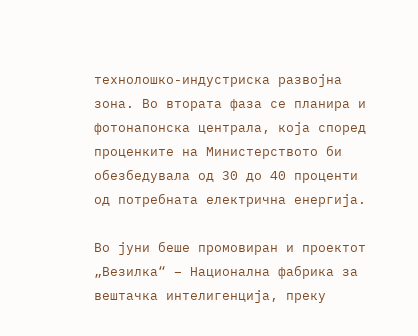технолошко-индустриска развојна зона. Во втората фаза се планира и фотонапонска централа, која според проценките на Министерството би обезбедувала од 30 до 40 проценти од потребната електрична енергија.

Во јуни беше промовиран и проектот „Везилка“ – Национална фабрика за вештачка интелигенција, преку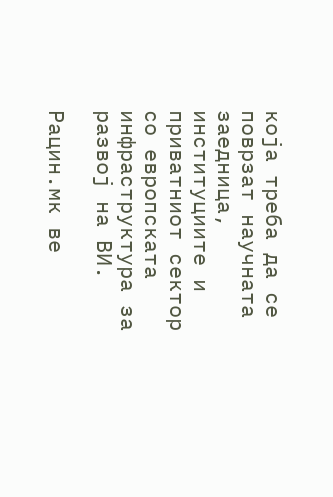која треба да се поврзат научната заедница, институциите и приватниот сектор со европската инфраструктура за развој на ВИ.

Рацин.мк ве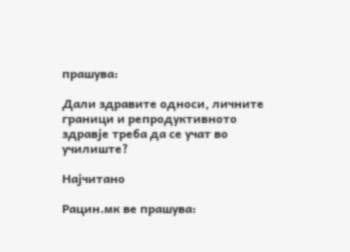прашува:

Дали здравите односи, личните граници и репродуктивното здравје треба да се учат во училиште?

Најчитано

Рацин.мк ве прашува: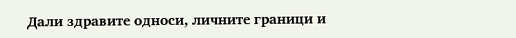Дали здравите односи, личните граници и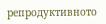репродуктивното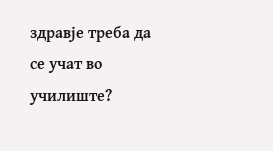здравје треба да се учат во училиште?